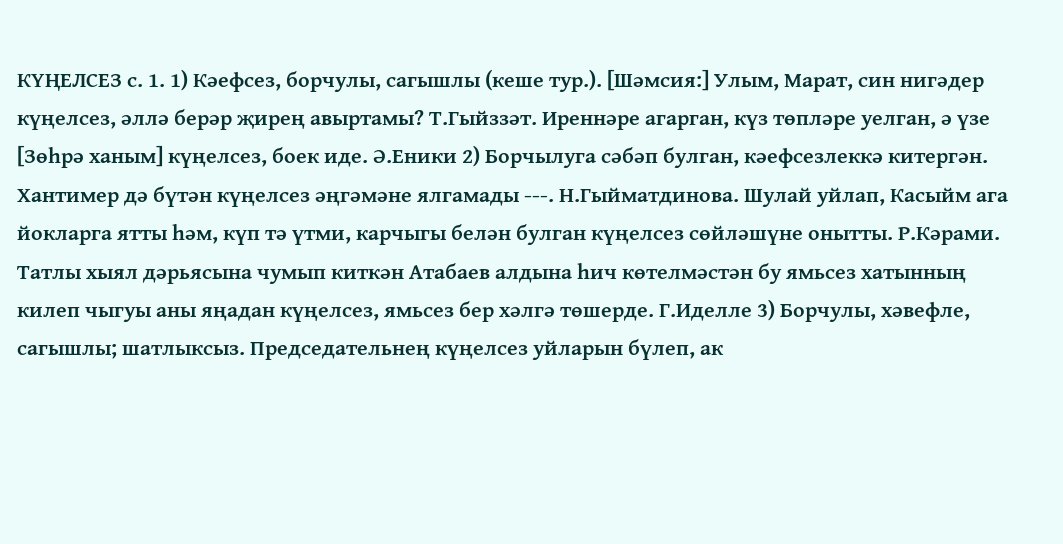КҮҢЕЛСЕЗ с. 1. 1) Кәефсез, борчулы, сагышлы (кеше тур.). [Шәмсия:] Улым, Марат, син нигәдер күңелсез, әллә берәр җирең авыртамы? Т.Гыйззәт. Иреннәре агарган, күз төпләре уелган, ә үзе [Зөһрә ханым] күңелсез, боек иде. Ә.Еники 2) Борчылуга сәбәп булган, кәефсезлеккә китергән. Хантимер дә бүтән күңелсез әңгәмәне ялгамады ---. Н.Гыйматдинова. Шулай уйлап, Касыйм ага йокларга ятты һәм, күп тә үтми, карчыгы белән булган күңелсез сөйләшүне онытты. Р.Кәрами. Татлы хыял дәрьясына чумып киткән Атабаев алдына һич көтелмәстән бу ямьсез хатынның килеп чыгуы аны яңадан күңелсез, ямьсез бер хәлгә төшерде. Г.Иделле 3) Борчулы, хәвефле, сагышлы; шатлыксыз. Председательнең күңелсез уйларын бүлеп, ак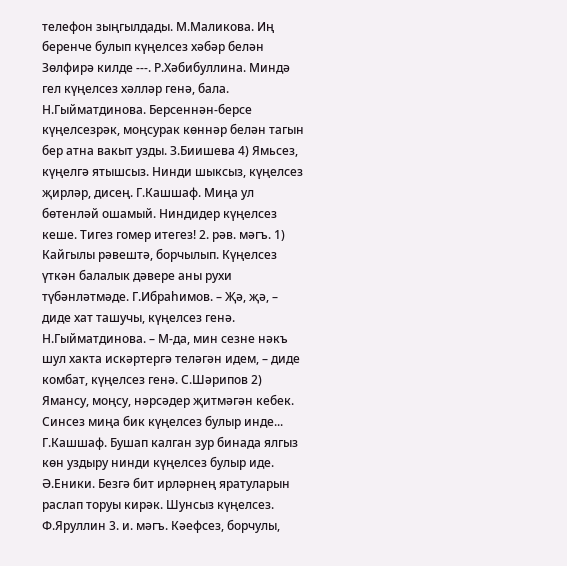телефон зыңгылдады. М.Маликова. Иң беренче булып күңелсез хәбәр белән Зөлфирә килде ---. Р.Хәбибуллина. Миндә гел күңелсез хәлләр генә, бала. Н.Гыйматдинова. Берсеннән-берсе күңелсезрәк, моңсурак көннәр белән тагын бер атна вакыт узды. З.Биишева 4) Ямьсез, күңелгә ятышсыз. Нинди шыксыз, күңелсез җирләр, дисең. Г.Кашшаф. Миңа ул бөтенләй ошамый. Ниндидер күңелсез кеше. Тигез гомер итегез! 2. рәв. мәгъ. 1) Кайгылы рәвештә, борчылып. Күңелсез үткән балалык дәвере аны рухи түбәнләтмәде. Г.Ибраһимов. – Җә, җә, – диде хат ташучы, күңелсез генә. Н.Гыйматдинова. – М-да, мин сезне нәкъ шул хакта искәртергә теләгән идем, – диде комбат, күңелсез генә. С.Шәрипов 2) Ямансу, моңсу, нәрсәдер җитмәгән кебек. Синсез миңа бик күңелсез булыр инде... Г.Кашшаф. Бушап калган зур бинада ялгыз көн уздыру нинди күңелсез булыр иде. Ә.Еники. Безгә бит ирләрнең яратуларын раслап торуы кирәк. Шунсыз күңелсез. Ф.Яруллин 3. и. мәгъ. Кәефсез, борчулы,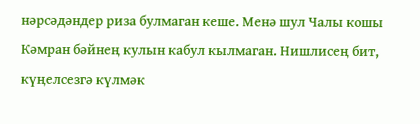нәрсәдәндер риза булмаган кеше. Менә шул Чалы кошы Кәмран бәйнең кулын кабул кылмаган. Нишлисең бит, күңелсезгә күлмәк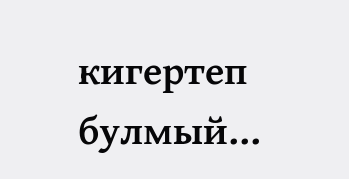кигертеп булмый...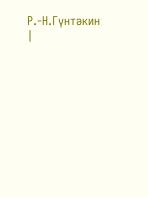Р.-Н.Гүнтәкин |